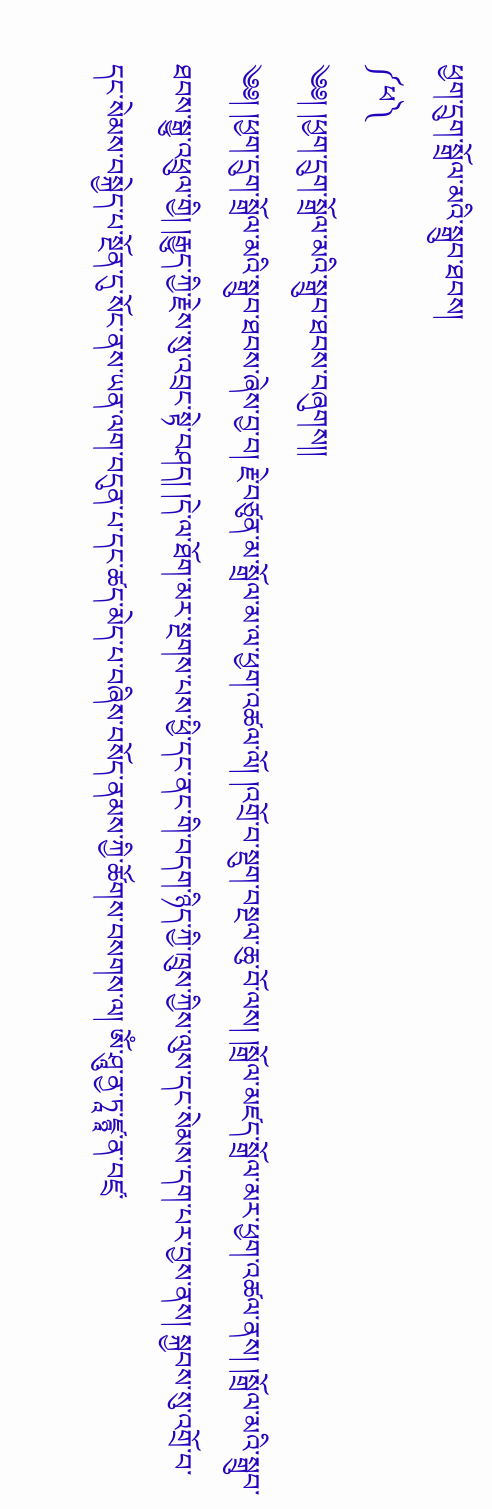ཕྱག་དྲུག་སྒྲོལ་མའི་སྒྲུབ་ཐབས།
༼ཕ༽
༄༅། །ཕྱག་དྲུག་སྒྲོལ་མའི་སྒྲུབ་ཐབས་བཞུགས།།
༄༅། །ཕྱག་དྲུག་སྒྲོལ་མའི་སྒྲུབ་ཐབས་ཞེས་བྱ་བ། རྗེ་བཙུན་མ་སྒྲོལ་མ་ལ་ཕྱག་འཚལ་ལོ། །འགྲོ་བ་སྡུག་བསྔལ་ཆུ་བོ་ལས། །སྒྲོལ་མཛད་སྒྲོལ་མར་ཕྱག་འཚལ་ནས། །སྒྲོལ་མའི་སྒྲུབ་ཐབས་སྒྱུ་འཕྲུལ་གྱི། །རྒྱུད་ཀྱི་རྗེས་སུ་འབྲང་སྟེ་བཤད། །དེ་ལ་ཐོག་མར་སྔགས་པས་ཕྱི་དང་ནང་གི་བདག་ཉིད་ཀྱི་ཁྲུས་ཀྱིས་ལུས་དང་སེམས་དག་པར་བྱས་ནས། སྐྱབས་སུ་འགྲོ་བ་དང་སེམས་བསྐྱེད་པ་སྔོན་དུ་སོང་ནས་ཡན་ལག་བདུན་པ་དང་ཚད་མེད་པ་བཞིས་བསོད་ནམས་ཀྱི་ཚོགས་བསགས་ལ། ཨོཾ་ཤཱུ་ནྱ་ཏཱ་ཛྙཱ་ན་བཛྲ་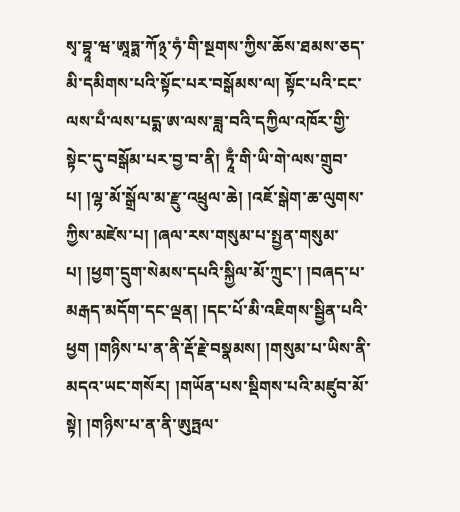སྭ་བྷཱ་ཝ་ཨཱཏྨ་ཀོ྅་ཧཾ་གི་སྔགས་ཀྱིས་ཆོས་ཐམས་ཅད་མི་དམིགས་པའི་སྟོང་པར་བསྒོམས་ལ། སྟོང་པའི་ངང་ལས་པྃ་ལས་པདྨ་ཨ་ལས་ཟླ་བའི་དཀྱིལ་འཁོར་གྱི་སྟེང་དུ་བསྒོམ་པར་བྱ་བ་ནི། ཏཱྃ་གི་ཡི་གེ་ལས་གྲུབ་པ། །ལྷ་མོ་སྒྲོལ་མ་རྫུ་འཕྲུལ་ཆེ། །འཇོ་སྒེག་ཆ་ལུགས་ཀྱིས་མཛེས་པ། །ཞལ་རས་གསུམ་པ་སྤྱན་གསུམ་པ། །ཕྱག་དྲུག་སེམས་དཔའི་སྐྱིལ་མོ་ཀྲུང་། །བཞད་པ་མརྒད་མདོག་དང་ལྡན། །དང་པོ་མི་འཇིགས་སྦྱིན་པའི་ཕྱག །གཉིས་པ་ན་ནི་རྡོ་རྗེ་བསྣམས། །གསུམ་པ་ཡིས་ནི་མདའ་ཡང་གསོར། །གཡོན་པས་སྡིགས་པའི་མཛུབ་མོ་སྟེ། །གཉིས་པ་ན་ནི་ཨུཏྤལ་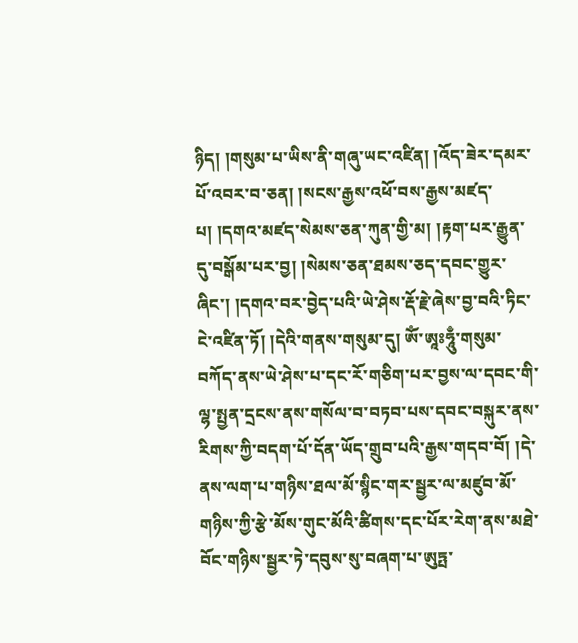ཉིད། །གསུམ་པ་ཡིས་ནི་གཞུ་ཡང་འཛིན། །འོད་ཟེར་དམར་པོ་འབར་བ་ཅན། །སངས་རྒྱས་འཕོ་བས་རྒྱས་མཛད་པ། །དགའ་མཛད་སེམས་ཅན་ཀུན་གྱི་མ། །རྟག་པར་རྒྱུན་དུ་བསྒོམ་པར་བྱ། །སེམས་ཅན་ཐམས་ཅད་དབང་གྱུར་ཞིང་། །དགའ་བར་བྱེད་པའི་ཡེ་ཤེས་རྡོ་རྗེ་ཞེས་བྱ་བའི་ཏིང་ངེ་འཛིན་ཏོ། །དེའི་གནས་གསུམ་དུ། ཨོཾ་ཨཱཿཧཱུྃ་གསུམ་བཀོད་ནས་ཡེ་ཤེས་པ་དང་རོ་གཅིག་པར་བྱས་ལ་དབང་གི་ལྷ་སྤྱན་དྲངས་ནས་གསོལ་བ་བཏབ་པས་དབང་བསྐུར་ནས་རིགས་ཀྱི་བདག་པོ་དོན་ཡོད་གྲུབ་པའི་རྒྱས་གདབ་བོ། །དེ་ནས་ལག་པ་གཉིས་ཐལ་མོ་སྙིང་གར་སྦྱར་ལ་མཛུབ་མོ་གཉིས་ཀྱི་རྩེ་མོས་གུང་མོའི་ཚིགས་དང་པོར་རེག་ནས་མཐེ་བོང་གཉིས་སྦྱར་ཏེ་དབུས་སུ་བཞག་པ་ཨུཏྤ་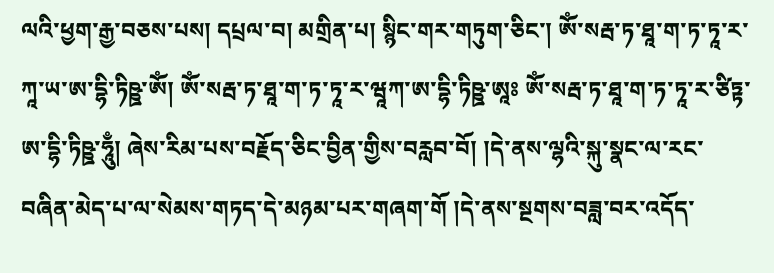ལའི་ཕྱག་རྒྱ་བཅས་པས། དཔྲལ་བ། མགྲིན་པ། སྙིང་གར་གཏུག་ཅིང་། ཨོཾ་སརྦ་ཏ་ཐཱ་ག་ཏ་ཏཱ་ར་ཀཱ་ཡ་ཨ་དྷི་ཏིཥྛ་ཨོཾ། ཨོཾ་སརྦ་ཏ་ཐཱ་ག་ཏ་ཏཱ་ར་ཝཱཀ་ཨ་དྷི་ཏིཥྛ་ཨཱཿ ཨོཾ་སརྦ་ཏ་ཐཱ་ག་ཏ་ཏཱ་ར་ཙིཏྟ་ཨ་དྷི་ཏིཥྛ་ཧཱུྃ། ཞེས་རིམ་པས་བརྗོད་ཅིང་བྱིན་གྱིས་བརླབ་བོ། །དེ་ནས་ལྷའི་སྐུ་སྣང་ལ་རང་བཞིན་མེད་པ་ལ་སེམས་གཏད་དེ་མཉམ་པར་གཞག་གོ །དེ་ནས་སྔགས་བཟླ་བར་འདོད་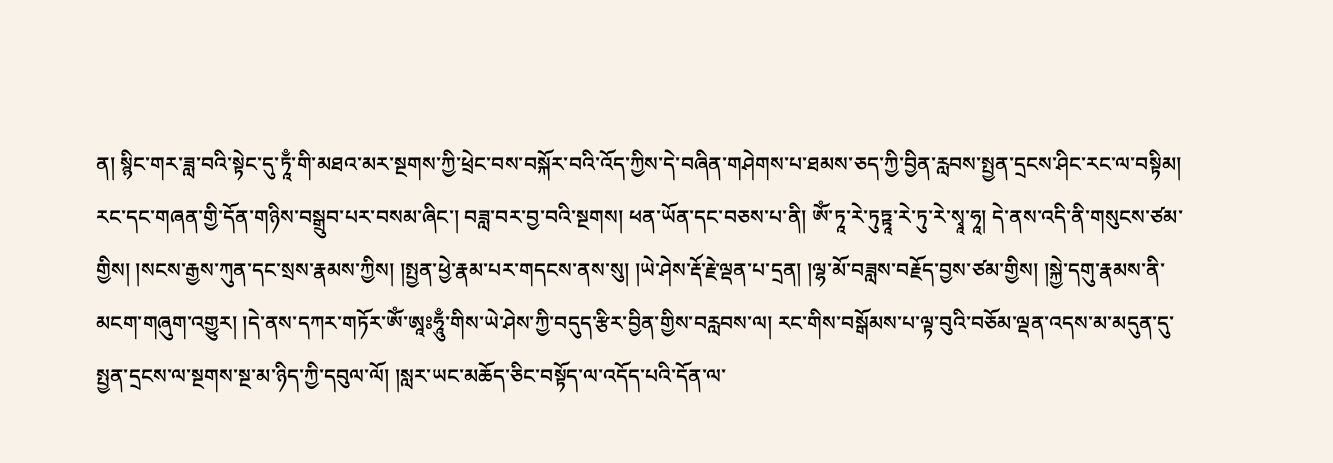ན། སྙིང་གར་ཟླ་བའི་སྟེང་དུ་ཏཱྃ་གི་མཐའ་མར་སྔགས་ཀྱི་ཕྲེང་བས་བསྐོར་བའི་འོད་ཀྱིས་དེ་བཞིན་གཤེགས་པ་ཐམས་ཅད་ཀྱི་བྱིན་རླབས་སྤྱན་དྲངས་ཤིང་རང་ལ་བསྟིམ། རང་དང་གཞན་གྱི་དོན་གཉིས་བསྒྲུབ་པར་བསམ་ཞིང་། བཟླ་བར་བྱ་བའི་སྔགས། ཕན་ཡོན་དང་བཅས་པ་ནི། ཨོཾ་ཏཱ་རེ་ཏུཏྟཱ་རེ་ཏུ་རེ་སྭཱ་ཧཱ། དེ་ནས་འདི་ནི་གསུངས་ཙམ་གྱིས། །སངས་རྒྱས་ཀུན་དང་སྲས་རྣམས་ཀྱིས། །སྤྱན་ཕྱེ་རྣམ་པར་གདངས་ནས་སུ། །ཡེ་ཤེས་རྡོ་རྗེ་ལྡན་པ་དྲན། །ལྷ་མོ་བཟླས་བརྗོད་བྱས་ཙམ་གྱིས། །སྐྱེ་དགུ་རྣམས་ནི་མངག་གཞུག་འགྱུར། །དེ་ནས་དཀར་གཏོར་ཨོཾ་ཨཱཿཧཱུྃ་གིས་ཡེ་ཤེས་ཀྱི་བདུད་རྩིར་བྱིན་གྱིས་བརླབས་ལ། རང་གིས་བསྒོམས་པ་ལྟ་བུའི་བཅོམ་ལྡན་འདས་མ་མདུན་དུ་སྤྱན་དྲངས་ལ་སྔགས་སྔ་མ་ཉིད་ཀྱི་དབུལ་ལོ། །སླར་ཡང་མཆོད་ཅིང་བསྟོད་ལ་འདོད་པའི་དོན་ལ་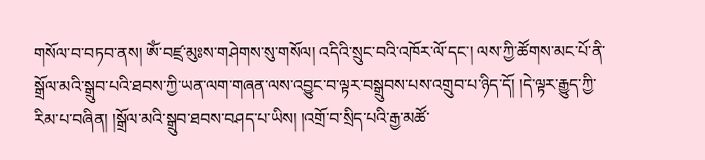གསོལ་བ་བཏབ་ནས། ཨོཾ་བཛྲ་མུཿས་གཤེགས་སུ་གསོལ། འདིའི་སྲུང་བའི་འཁོར་ལོ་དང་། ལས་ཀྱི་ཚོགས་མང་པོ་ནི་སྒྲོལ་མའི་སྒྲུབ་པའི་ཐབས་ཀྱི་ཡན་ལག་གཞན་ལས་འབྱུང་བ་ལྟར་བསྒྲུབས་པས་འགྲུབ་པ་ཉིད་དོ། །དེ་ལྟར་རྒྱུད་ཀྱི་རིམ་པ་བཞིན། །སྒྲོལ་མའི་སྒྲུབ་ཐབས་བཤད་པ་ཡིས། །འགྲོ་བ་སྲིད་པའི་རྒྱ་མཚོ་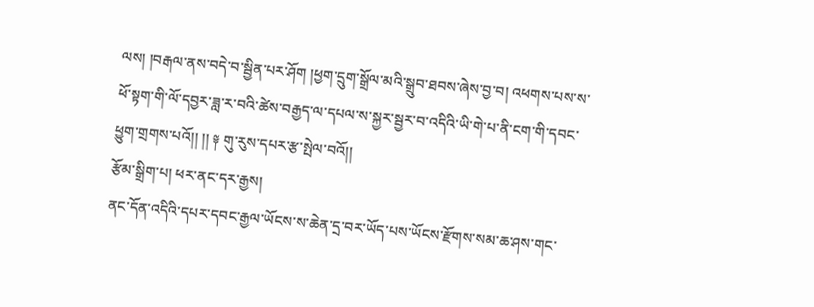ལས། །བརྒལ་ནས་བདེ་བ་སྦྱིན་པར་ཤོག །ཕྱག་དྲུག་སྒྲོལ་མའི་སྒྲུབ་ཐབས་ཞེས་བྱ་བ། འཕགས་པས་ས་ཕོ་སྟག་གི་ལོ་དབྱར་ཟླ་ར་བའི་ཚེས་བརྒྱད་ལ་དཔལ་ས་སྐྱར་སྦྱར་བ་འདིའི་ཡི་གེ་པ་ནི་ངག་གི་དབང་ཕྱུག་གྲགས་པའོ།། །། ༈ གུ་རུས་དཔར་རྩ་སྤེལ་བའོ།།
རྩོམ་སྒྲིག་པ། ཕར་ནང་དར་རྒྱས།
ནང་དོན་འདིའི་དཔར་དབང་རྒྱལ་ཡོངས་ས་ཆེན་དྲ་བར་ཡོད་པས་ཡོངས་རྫོགས་སམ་ཆ་ཤས་གང་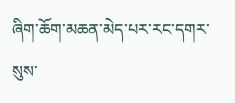ཞིག་ཆོག་མཆན་མེད་པར་རང་དགར་སུས་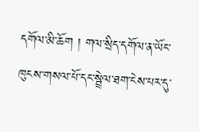དགོལ་མི་ཆོག ། གལ་སྲིད་དགོལ་ན་ཡོང་ཁུངས་གསལ་པོ་དང་སྦྲེལ་ཐག་ངེས་པར་དུ་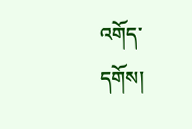འགོད་དགོས།